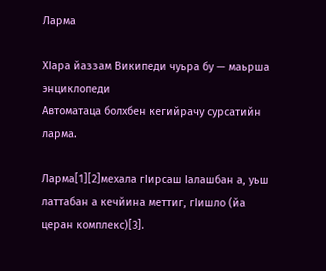Ларма

ХӀара йаззам Википеди чуьра бу — маьрша энциклопеди
Автоматаца болхбен кегийрачу сурсатийн ларма.

Ларма[1][2]мехала гӀирсаш Ӏалашбан а, уьш латтабан а кечйина меттиг, гӀишло (йа церан комплекс)[3].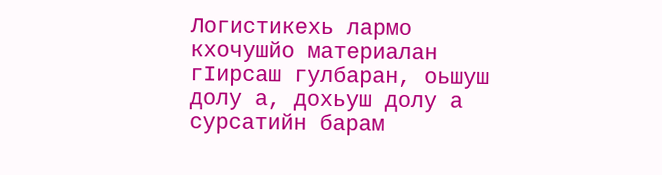Логистикехь лармо кхочушйо материалан гӀирсаш гулбаран, оьшуш долу а, дохьуш долу а сурсатийн барам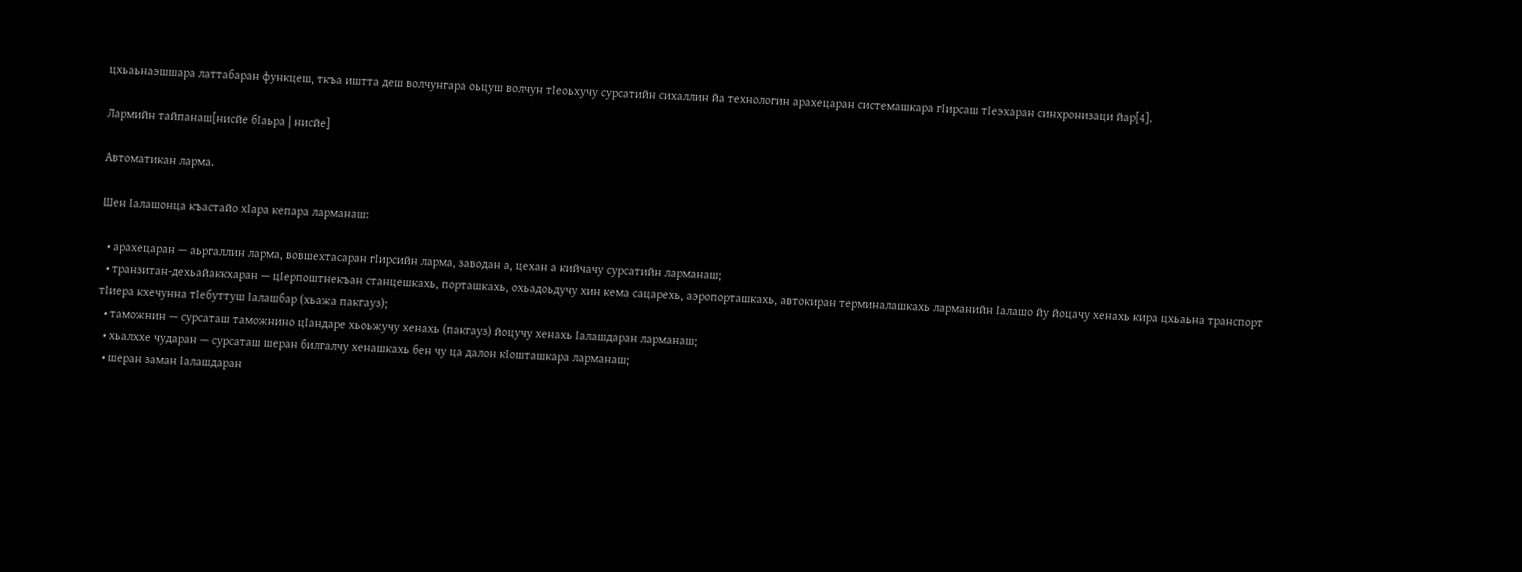цхьаьнаэшшара латтабаран функцеш, ткъа иштта деш волчунгара оьцуш волчун тӀеоьхучу сурсатийн сихаллин йа технологин арахецаран системашкара гӀирсаш тӀеэхаран синхронизаци йар[4].

Лармийн тайпанаш[нисйе бӀаьра | нисйе]

Автоматикан ларма.

Шен Ӏалашонца къастайо хӀара кепара ларманаш:

  • арахецаран — аьргаллин ларма, вовшехтасаран гӀирсийн ларма, заводан а, цехан а кийчачу сурсатийн ларманаш;
  • транзитан-дехьайаккхаран — цӀерпоштнекъан станцешкахь, порташкахь, охьадоьдучу хин кема сацарехь, аэропорташкахь, автокиран терминалашкахь ларманийн Ӏалашо йу йоцачу хенахь кира цхьаьна транспорт тӀиера кхечунна тӀебуттуш Ӏалашбар (хьажа пакгауз);
  • таможнин — сурсаташ таможнино цӀандаре хьоьжучу хенахь (пакгауз) йоцучу хенахь Ӏалашдаран ларманаш;
  • хьалххе чударан — сурсаташ шеран билгалчу хенашкахь бен чу ца далон кӀошташкара ларманаш;
  • шеран заман Ӏалашдаран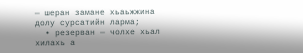— шеран замане хьаьжжина долу сурсатийн ларма;
  • резерван — чолхе хьал хилахь а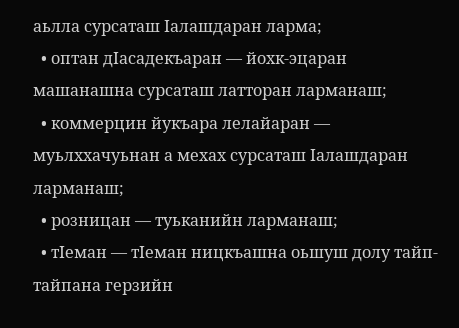аьлла сурсаташ Ӏалашдаран ларма;
  • оптан дӀасадекъаран — йохк-эцаран машанашна сурсаташ латторан ларманаш;
  • коммерцин йукъара лелайаран — муьлххачуьнан а мехах сурсаташ Ӏалашдаран ларманаш;
  • розницан — туьканийн ларманаш;
  • тӀеман — тӀеман ницкъашна оьшуш долу тайп-тайпана герзийн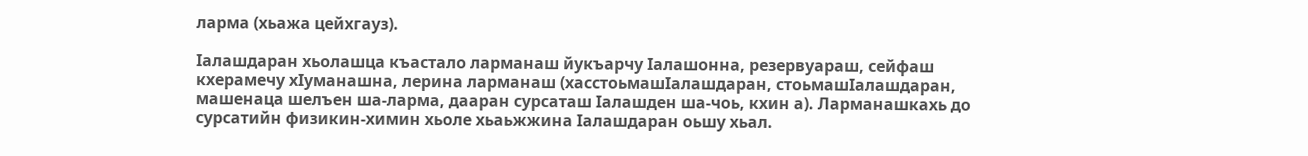ларма (хьажа цейхгауз).

Ӏалашдаран хьолашца къастало ларманаш йукъарчу Ӏалашонна, резервуараш, сейфаш кхерамечу хӀуманашна, лерина ларманаш (хасстоьмашӀалашдаран, стоьмашӀалашдаран, машенаца шелъен ша-ларма, дааран сурсаташ Ӏалашден ша-чоь, кхин а). Ларманашкахь до сурсатийн физикин-химин хьоле хьаьжжина Ӏалашдаран оьшу хьал.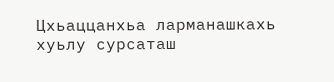Цхьаццанхьа ларманашкахь хуьлу сурсаташ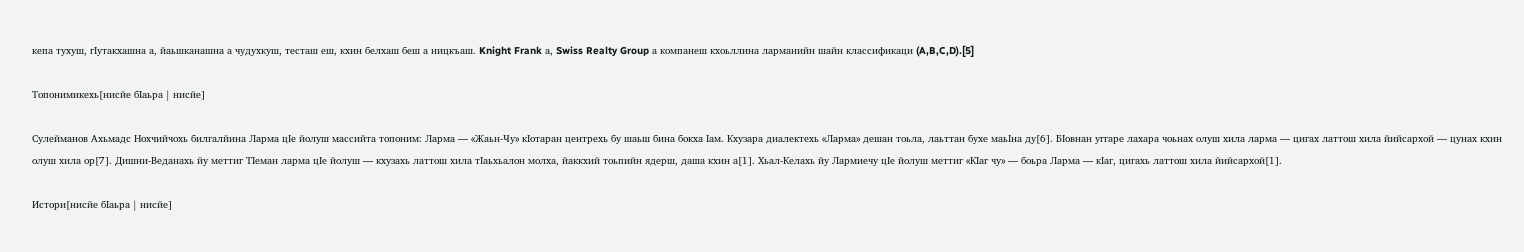кепа тухуш, гӀутакхашна а, йаьшканашна а чудухкуш, тесташ еш, кхин белхаш беш а ницкъаш. Knight Frank а, Swiss Realty Group а компанеш кхоьллина ларманийн шайн классификаци (A,B,C,D).[5]

Топонимикехь[нисйе бӀаьра | нисйе]

Сулейманов Ахьмадс Нохчийчохь билгалйина Ларма цӀе йолуш массийта топоним: Ларма — «Жаьн-Чу» кӀотаран центрехь бу шаьш бина бокха Ӏам. Кхузара диалектехь «Ларма» дешан тоьла, лаьттан бухе маьӀна ду[6]. БӀовнан уггаре лахара чоьнах олуш хила ларма — цигах латтош хила йийсархой — цунах кхин олуш хила ор[7]. Дишни-Веданахь йу меттиг ТӀеман ларма цӀе йолуш — кхузахь латтош хила тӀаьхьалон молха, йаккхий тоьпийн ядерш, даша кхин а[1]. Хьал-Келахь йу Лармиечу цӀе йолуш меттиг «КӀаг чу» — боьра Ларма — кӀаг, цигахь латтош хила йийсархой[1].

Истори[нисйе бӀаьра | нисйе]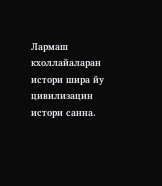Лармаш кхоллайаларан истори шира йу цивилизацин истори санна.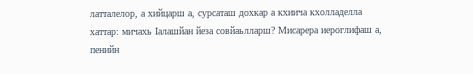латталелор, а хийцарш а, сурсаташ дохкар а кхиича кхолладелла хаттар: мичахь Ӏалашйан йеза совйаьлларш? Мисарера иероглифаш а, пенийн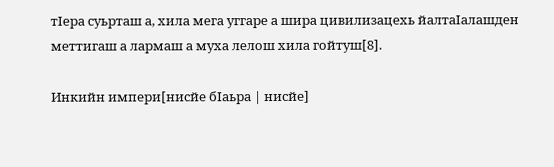тӀера суьрташ а, хила мега уггаре а шира цивилизацехь йалтаӀалашден меттигаш а лармаш а муха лелош хила гойтуш[8].

Инкийн импери[нисйе бӀаьра | нисйе]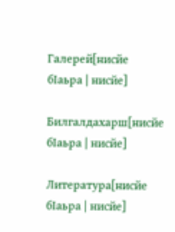Галерей[нисйе бӀаьра | нисйе]

Билгалдахарш[нисйе бӀаьра | нисйе]

Литература[нисйе бӀаьра | нисйе]